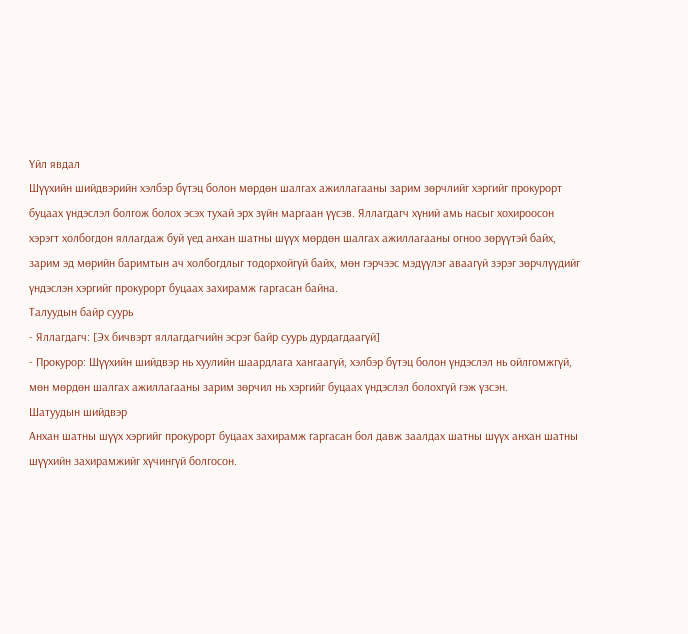Үйл явдал
Шүүхийн шийдвэрийн хэлбэр бүтэц болон мөрдөн шалгах ажиллагааны зарим зөрчлийг хэргийг прокурорт буцаах үндэслэл болгож болох эсэх тухай эрх зүйн маргаан үүсэв. Яллагдагч хүний амь насыг хохироосон хэрэгт холбогдон яллагдаж буй үед анхан шатны шүүх мөрдөн шалгах ажиллагааны огноо зөрүүтэй байх, зарим эд мөрийн баримтын ач холбогдлыг тодорхойгүй байх, мөн гэрчээс мэдүүлэг аваагүй зэрэг зөрчлүүдийг үндэслэн хэргийг прокурорт буцаах захирамж гаргасан байна.
Талуудын байр суурь
- Яллагдагч: [Эх бичвэрт яллагдагчийн эсрэг байр суурь дурдагдаагүй]
- Прокурор: Шүүхийн шийдвэр нь хуулийн шаардлага хангаагүй, хэлбэр бүтэц болон үндэслэл нь ойлгомжгүй, мөн мөрдөн шалгах ажиллагааны зарим зөрчил нь хэргийг буцаах үндэслэл болохгүй гэж үзсэн.
Шатуудын шийдвэр
Анхан шатны шүүх хэргийг прокурорт буцаах захирамж гаргасан бол давж заалдах шатны шүүх анхан шатны шүүхийн захирамжийг хүчингүй болгосон.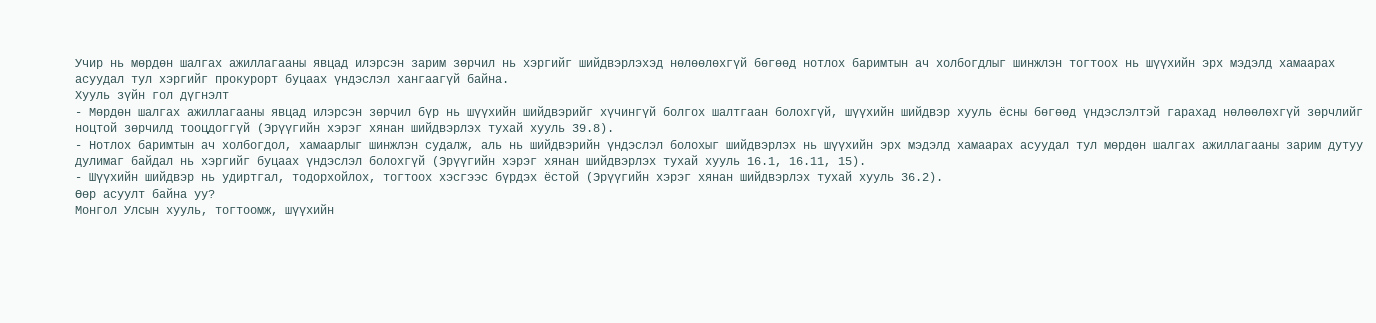Учир нь мөрдөн шалгах ажиллагааны явцад илэрсэн зарим зөрчил нь хэргийг шийдвэрлэхэд нөлөөлөхгүй бөгөөд нотлох баримтын ач холбогдлыг шинжлэн тогтоох нь шүүхийн эрх мэдэлд хамаарах асуудал тул хэргийг прокурорт буцаах үндэслэл хангаагүй байна.
Хууль зүйн гол дүгнэлт
- Мөрдөн шалгах ажиллагааны явцад илэрсэн зөрчил бүр нь шүүхийн шийдвэрийг хүчингүй болгох шалтгаан болохгүй, шүүхийн шийдвэр хууль ёсны бөгөөд үндэслэлтэй гарахад нөлөөлөхгүй зөрчлийг ноцтой зөрчилд тооцдоггүй (Эрүүгийн хэрэг хянан шийдвэрлэх тухай хууль 39.8).
- Нотлох баримтын ач холбогдол, хамаарлыг шинжлэн судалж, аль нь шийдвэрийн үндэслэл болохыг шийдвэрлэх нь шүүхийн эрх мэдэлд хамаарах асуудал тул мөрдөн шалгах ажиллагааны зарим дутуу дулимаг байдал нь хэргийг буцаах үндэслэл болохгүй (Эрүүгийн хэрэг хянан шийдвэрлэх тухай хууль 16.1, 16.11, 15).
- Шүүхийн шийдвэр нь удиртгал, тодорхойлох, тогтоох хэсгээс бүрдэх ёстой (Эрүүгийн хэрэг хянан шийдвэрлэх тухай хууль 36.2).
Өөр асуулт байна уу?
Монгол Улсын хууль, тогтоомж, шүүхийн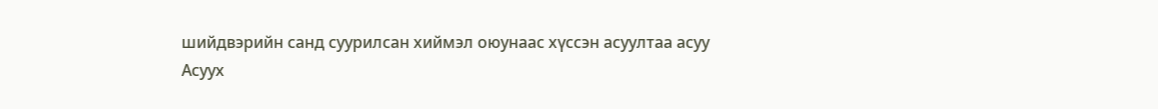шийдвэрийн санд суурилсан хиймэл оюунаас хүссэн асуултаа асуу
Асуух